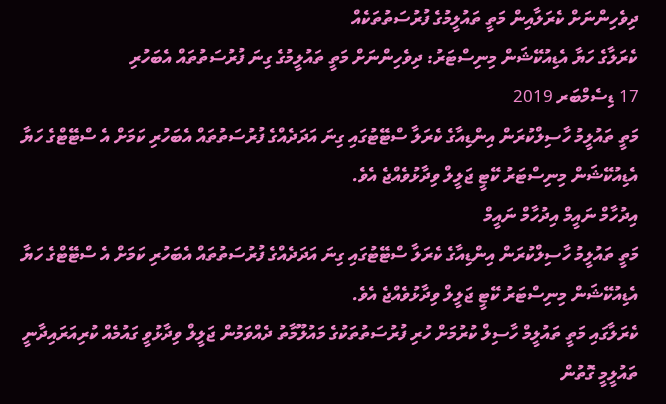ދިވެހިންނަށް ކެރަލާއިން މަތީ ތައުލީމުގެ ފުރުސަތުތަކެއް
ކެރަލާގެ ހަޔާ އެޑިއުކޭޝަން މިނިސްޓަރު: ދިވެހިންނަށް މަތީ ތައުލީމުގެ ގިނަ ފުރުސަތުތައް އެބަހުރި
17 ޑިސެމްބަރ 2019
މަތީ ތައުލީމު ހާސިލްކުރަން އިންޑިއާގެ ކެރަލާ ސްޓޭޓުގައި ގިނަ އަދަދެއްގެ ފުރުސަތުތައް އެބަހުރި ކަމަށް އެ ސްޓޭޓްގެ ހަޔާ އެޑިއުކޭޝަން މިނިސްޓަރު ކޭޓީ ޖަލީލް ވިދާޅުވެއްޖެ އެވެ.
އިދުހާމް ނައީމް އިދުހާމް ނައީމް
މަތީ ތައުލީމު ހާސިލްކުރަން އިންޑިއާގެ ކެރަލާ ސްޓޭޓުގައި ގިނަ އަދަދެއްގެ ފުރުސަތުތައް އެބަހުރި ކަމަށް އެ ސްޓޭޓްގެ ހަޔާ އެޑިއުކޭޝަން މިނިސްޓަރު ކޭޓީ ޖަލީލް ވިދާޅުވެއްޖެ އެވެ.
ކެރަލާގައި މަތީ ތައުލީމް ހާސިލް ކުރުމަށް ހުރި ފުރުސަތުތަކުގެ މައުލޫމާތު ދެއްވަމުން ޖަލީލް ވިދާޅުވީ ގައުމެއް ކުރިއަރައިދާނީ ތައުލީމީ ގޮތުން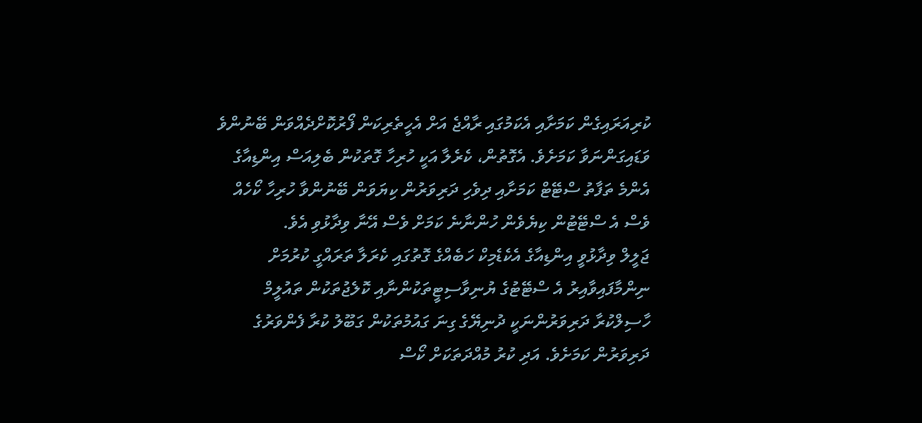ކުރިއަރައިގެން ކަމަށާއި އެކަމުގައި ރާއްޖެ އަށް އެހީތެރިކަން ފޯރުކޮށްދެއްވަން ބޭނުންވެ ވަޑައިގަންނަވާ ކަމަށެވެ. އެގޮތުން، ކެރެލާ އަކީ ހުރިހާ ގޮތަކުން ބެލިއަސް އިންޑިއާގެ އެންމެ ތަފާތު ސްޓޭޓް ކަމަށާއި ދިވެހި ދަރިވަރުން ކިޔަވަން ބޭނުންވާ ހުރިހާ ކޯހެއް ވެސް އެ ސްޓޭޓުން ކިޔެވެން ހުންނާނެ ކަމަށް ވެސް އޭނާ ވިދާޅުވި އެވެ.
ޖަލީލް ވިދާޅުވީ އިންޑިއާގެ އެކެޑެމިކް ހަބެއްގެ ގޮތުގައި ކެރަލާ ތަރައްގީ ކުރުމަށް ނިންމާފައިވާއިރު އެ ސްޓޭޓުގެ ޔުނިވާސިޓީތަކުންނާއި ކޮލެޖުތަކުން ތައުލީމް ހާސިލްކުރާ ދަރިވަރުންނަކީ ދުނިޔޭގެ ގިނަ ގައުމުތަކުން ގަބޫލު ކުރާ ފެންވަރުގެ ދަރިވަރުން ކަމަށެވެ. އަދި ކުރު މުއްދަތަކަށް ކޯސް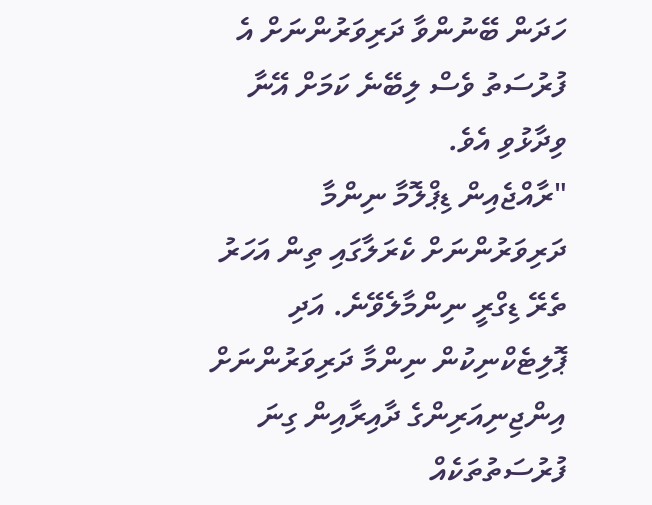ހަދަން ބޭނުންވާ ދަރިވަރުންނަށް އެ ފުރުސަތު ވެސް ލިބޭނެ ކަމަށް އޭނާ ވިދާޅުވި އެވެ.
"ރާއްޖެއިން ޑިޕްލޮމާ ނިންމާ ދަރިވަރުންނަށް ކެރަލާގައި ތިން އަހަރު ތެރޭ ޑިގްރީ ނިންމާލެވޭނެ. އަދި ޕޮލިޓެކްނިކުން ނިންމާ ދަރިވަރުންނަށް އިންޖިނިއަރިންގެ ދާއިރާއިން ގިނަ ފުރުސަތުތަކެއް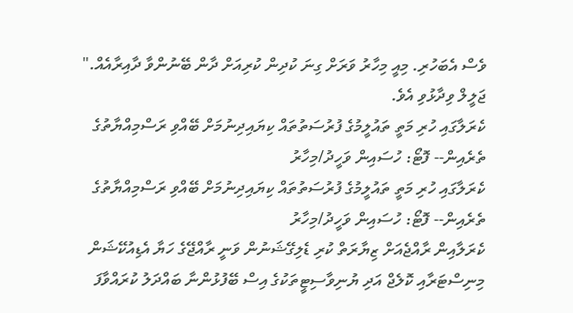ވެސް އެބަހުރި. މިއީ މިހާރު ވަރަށް ގިނަ ކުދިން ކުރިއަށް ދާން ބޭނުންވާ ދާއިރާއެއް." ޖަލީލް ވިދާޅުވި އެވެ.
ކެރަލާގައި ހުރި މަތީ ތައުލީމުގެ ފުރުސަތުތައް ކިޔައިދިނުމަށް ބޭއްވި ރަސްމިއްޔާތުގެ ތެރެއިން-- ފޮޓޯ: ހުސައިން ވަހީދު/މިހާރު
ކެރަލާގައި ހުރި މަތީ ތައުލީމުގެ ފުރުސަތުތައް ކިޔައިދިނުމަށް ބޭއްވި ރަސްމިއްޔާތުގެ ތެރެއިން-- ފޮޓޯ: ހުސައިން ވަހީދު/މިހާރު
ކެރަލާއިން ރާއްޖެއަށް ޒިޔާރަތް ކުރި ޑެލިގޭޝަނުން ވަނީ ރާއްޖޭގެ ހަޔާ އެޑިއުކޭޝަން މިނިސްޓަރާއި ކޮލެޖް އަދި ޔުނިވާސިޓީތަކުގެ އިސް ބޭފުޅުންނާ ބައްދަލު ކުރައްވާފަ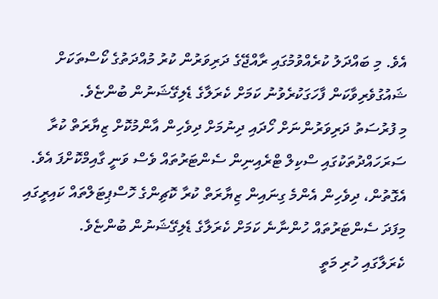އެވެ. މި ބައްދަލު ކުރެއްވުމުގައި ރާއްޖޭގެ ދަރިވަރުން ކުރު މުއްދަތުގެ ކޯސްތަކަށް ޝައުގުވެރިވާކަން ފާހަގަކުރެވުނު ކަމަށް ކެރަލާގެ ޑެލިގޭޝަނުން ބުންޏެވެ.
މި ފުރުސަތު ދަރިވަރުންނަށް ހޯދައި ދިނުމަށް ދިވެހިން އާންމުކޮށް ޒިޔާރަތް ކުރާ ސަރަހައްދުތަކުގައި ސްކިލް ޓްރެއިނިން ސެންޓަރުތައް ވެސް ވަނީ ގާއިމްކޮށްފަ އެވެ. އެގޮތުން، ދިވެހިން އެންމެ ގިނައިން ޒިޔާރަތް ކުރާ ކޮޗިންގެ ހޮސްޕިޓަލްތައް ކައިރީގައި މިފަދަ ސެންޓަރުތައް ހުންނާނެ ކަމަށް ކެރަލާގެ ޑެލިގޭޝަނުން ބުންޏެވެ.
ކެރަލާގައި ހުރި މަތީ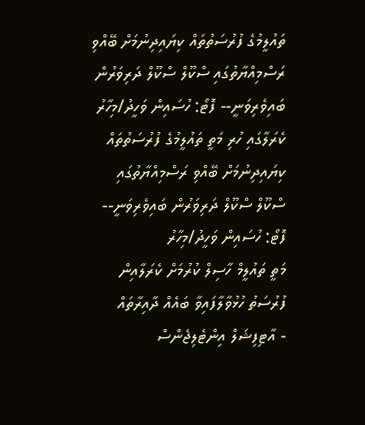ތައުލީމުގެ ފުރުސަތުތައް ކިޔައިދިނުމަށް ބޭއްވި ރަސްމިއްޔާތުގައި ސްކޫލް ސްކޫލް ދަރިވަރުން ބައިވެރިވަނީ-- ފޮޓޯ: ހުސައިން ވަހީދު/މިހާރު
ކެރަލާގައި ހުރި މަތީ ތައުލީމުގެ ފުރުސަތުތައް ކިޔައިދިނުމަށް ބޭއްވި ރަސްމިއްޔާތުގައި ސްކޫލް ސްކޫލް ދަރިވަރުން ބައިވެރިވަނީ-- ފޮޓޯ: ހުސައިން ވަހީދު/މިހާރު
މަތީ ތައުލީމް ހާސިލް ކުރުމަށް ކެރަލާއިން ފުރުސަތު ހުޅުވާލާފައިވާ ބައެއް ދާއިރާތައް
- އާޓިފިޝަލް އިންޓެލިޖެންސް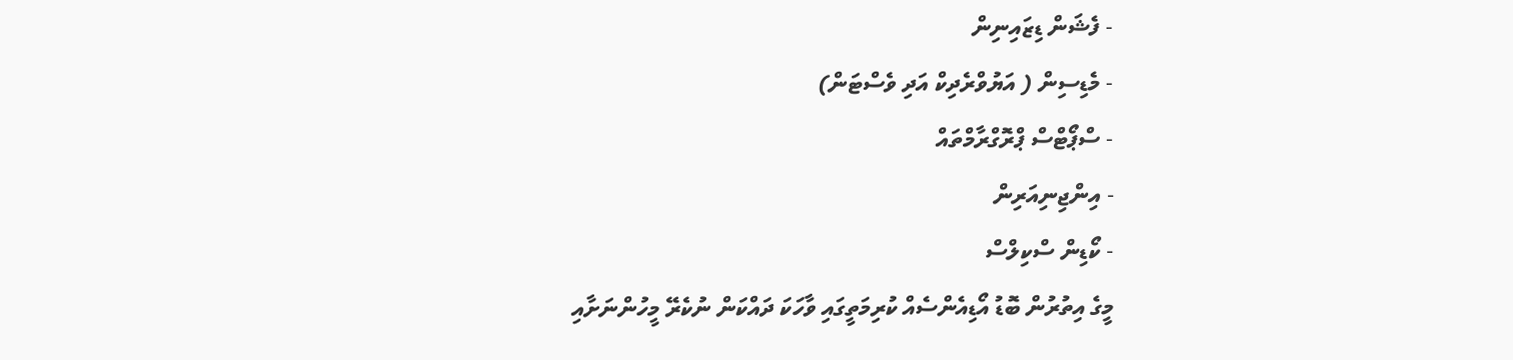- ފެޝަން ޑިޒައިނިން
- މެޑިސިން ( އަޔުވްރެދިކް އަދި ވެސްޓަން)
- ސްޕޯޓްސް ޕްރޮގްރާމްތައް
- އިންޖިނިއަރިން
- ކޯޑިން ސްކިލްސް
މީގެ އިތުރުން ބޮޑު އޯޑިއެންސެއް ކުރިމަތީގައި ވާހަކަ ދައްކަން ނުކެރޭ މީހުންނަށާއި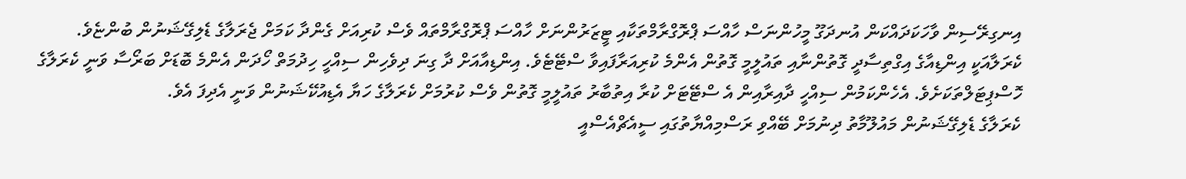އިނގިރޭސިން ވާހަކަދައްކަން އުނދަގޫ މީހުންނަސް ހާއްސަ ޕްރޮގްރާމްތަކާއި ޓީޒަރުންނަށް ހާއްސަ ޕްރޮގްރާމްތައް ވެސް ކުރިއަށް ގެންދާ ކަމަށް ޖެރަލާގެ ޑެލިގޭޝަނުން ބުންޏެވެ.
ކެރަލާއަކީ އިންޑިއާގެ އިގްތިސާދީ ގޮތުންނާއި ތައުލީމީ ގޮތުން އެންމެ ކުރިއަރާފައިވާ ސްޓޭޓެވެ. އިންޑިއާއަށް ދާ ގިނަ ދިވެހިން ސިއްހީ ހިދުމަތް ހޯދަން އެންމެ ބޮޑަށް ބަރޯސާ ވަނީ ކެރަލާގެ ހޮސްޕިޓަލްތަކަށެވެ. އެހެންކަމުން ސިއްހީ ދާއިރާއިން އެ ސްޓޭޓަށް ކުރާ އިތުބާރު ތައުލީމީ ގޮތުން ވެސް ކުރުމަށް ކެރަލާގެ ހަޔާ އެޑިއުކޭޝަނުން ވަނީ އެދިފަ އެވެ.
ކެރަލާގެ ޑެލިގޭޝަނުން މައުލޫމާތު ދިނުމަށް ބޭއްވި ރަސްމިއްޔާތުގައި ސީއެޗްއެސްއީ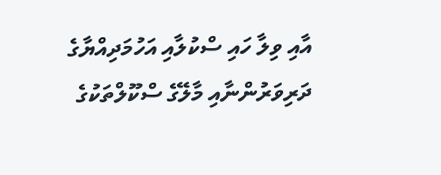އާއި ވިލާ ހައި ސްކުލާއި އަހުމަދިއްޔާގެ ދަރިވަރުންނާއި މާލޭގެ ސްކޫލްތަކުގެ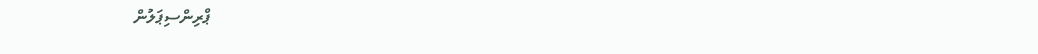ޕްރިންސިޕަލުން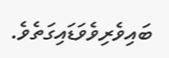ބައިވެރިވެވަޑައިގަތެވެ.